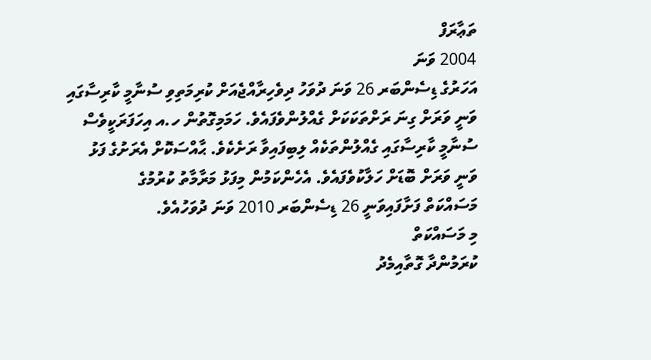ތަޢާރަފް
2004 ވަނަ
އަހަރުގެ ޑިސެންބަރ 26 ވަނަ ދުވަހު ދިވެހިރާއްޖެއަށް ކުރިމަތިވި ސުނާމީ ކާރިސާގައި
ވަނީ ވަރަށް ގިނަ ރަށްތަކަކަށް ގެއްލުންވެފައެވެ. ހަމަމިގޮތުން ހ.އ އިހަފަރަކީވެސް
ސުނާމީ ކާރިސާގައި ގެއްލުންތަކެއް ލިބިފައިވާ ރަށެކެވެ. ޙާއްސަކޮށް އެރަށުގެ ފަޅު
ވަނީ ވަރަށް ބޮޑަށް ހަލާކުވެފައެވެ. އެހެންކަމުން މިފަޅު މަރާމާތު ކުރުމުގެ
މަސައްކަތް ފަށާފައިވަނީ 26 ޑިސެންބަރ 2010 ވަނަ ދުވަހުއެވެ.
މި މަސައްކަތް
ކުރަމުންދާ ގޮތާއިމެދު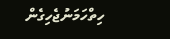ހިތްހަމަނުޖެހިގެން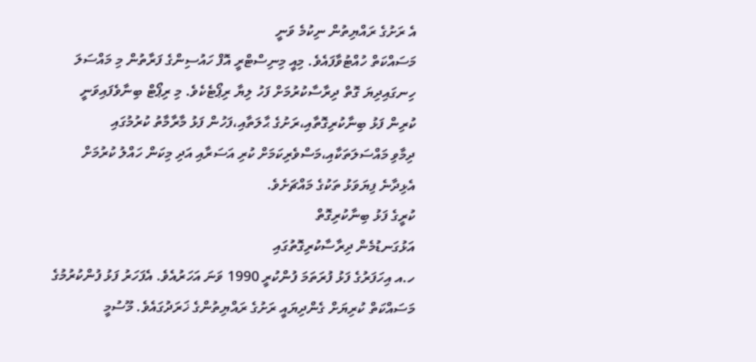އެ ރަށުގެ ރައްޔިތުން ނިކުމެ ވަނީ
މަސައްކަތް ހުއްޓުވާފައެވެ. މިއީ މިނިސްޓްރީ އޮފް ހައުސިންގެ ފަރާތުން މި މައްސަލަ
ހިނގައިދިޔަ ގޮތް ދިރާސާކުރުމަށް ފަހު ލިޔާ ރިޕޯޓެކެވެ. މި ރިޕޯޓް ބިނާވެފައިވަނީ
ކުރިން ފަޅު ބިނާކުރިގޮތާއި،ރަށުގެ ޙާލަތާއި،ފަހުން ފަޅު މާރާމާތު ކުރުމުގައި
ދިމާވި މައްސަލަތަކާއި،މަސްވެރިކަމަށް ކުރި އަސަރާއި އަދި މިކަން ހައްލު ކުރުމަށް
އެޅިދާނެ ފިޔަވަޅު ތަކުގެ މައްޗަށެވެ.
ކުރީގެ ފަޅު ބިނާކުރިގޮތް
އަޅުގަނޑުމެން ދިރާސާކުރިގޮތުގައި
ހ.އ އިހަފަރުގެ ފަޅު ފުރަތަމަ ފުންކުރީ 1990 ވަނަ އަހަރުއެވެ. އެފަހަރު ފަޅު ފުންކުރުމުގެ
މަސައްކަތް ކުރިޔަށް ގެންދިޔައީ ރަށުގެ ރައްޔިތުންގެ ޚަރަދުގައެވެ. މޫސުމީ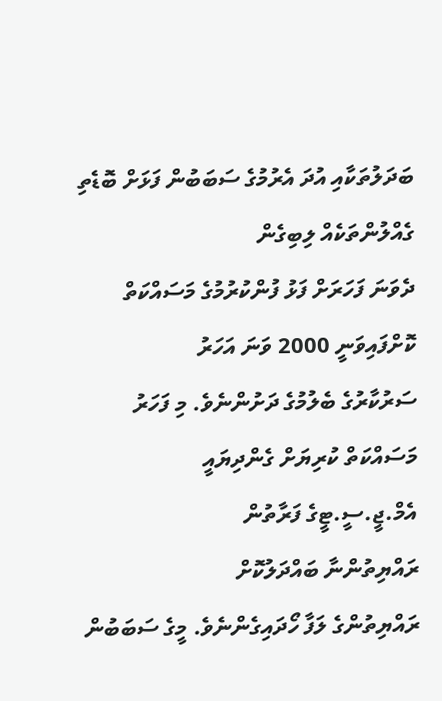ބަދަލުތަކާއި އުދަ އެރުމުގެ ސަބަބުން ފަޅަށް ބޮޑެތި ގެއްލުންތަކެއް ލިބިގެން
ދެވަނަ ފަހަރަށް ފަޅު ފުންކުރުމުގެ މަސައްކަތް ކޮށްފައިވަނީ 2000 ވަނަ އަހަރު
ސަރުކާރުގެ ބެލުމުގެ ދަށުންނެވެ. މި ފަހަރު މަސައްކަތް ކުރިޔަށް ގެންދިޔައީ
އެމް.ޖީ.ސީ.ޓީގެ ފަރާތުން
ރައްޔިތުންނާ ބައްދަލުކޮށް
ރައްޔިތުންގެ ލަފާ ހޯދައިގެންނެވެ. މީގެ ސަބަބުން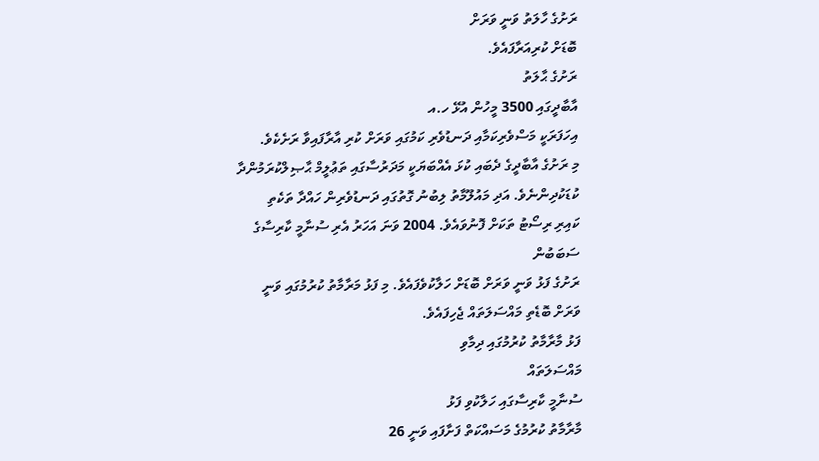ރަށުގެ ހާލަތު ވަނީ ވަރަށް
ބޮޑަށް ކުރިއަރާފައެވެ.
ރަށުގެ ޙާލަތު
އާބާދީގައި 3500 މީހުން އުޅޭ ހ.އ
އިހަފަރަކީ މަސްވެރިކަމާއި ދަނޑުވެރި ކަމުގައި ވަރަށް ކުރި އާރާފައިވާ ރަށެކެވެ.
މި ރަށުގެ އާބާދީގެ ދެބައި ކުޅަ އެއްބަޔަކީ މަދަރުސާގައި ތަޢުލީމް ޙާޞިލްކުރަމުންދާ
ކުޑަކުދިންނެވެ. އަދި މައުލޫމާތު ލިބުނު ގޮތުގައި ދަނޑުވެރިން ހައްދާ ތަކެތި
ކައިރި ރިސޯޓު ތަކަށް ފޮނުވައެވެ. 2004 ވަނަ އަހަރު އެރި ސުނާމީ ކާރިސާގެ ސަބަބުން
ރަށުގެ ފަޅު ވަނީ ވަރަށް ބޮޑަށް ހަލާކުވެފައެވެ. މި ފަޅު މަރާމާތު ކުރުމުގައި ވަނީ
ވަރަށް ބޮޑެތި މައްސަލަތައް ޖެހިފައެވެ.
ފަޅު މާރާމާތު ކުރުމުގައި ދިމާވި
މައްސަލަތައް
ސުނާމީ ކާރިސާގައި ހަލާކުވި ފަޅު
މާރާމާތު ކުރުމުގެ މަސައްކަތް ފަށާފައި ވަނީ 26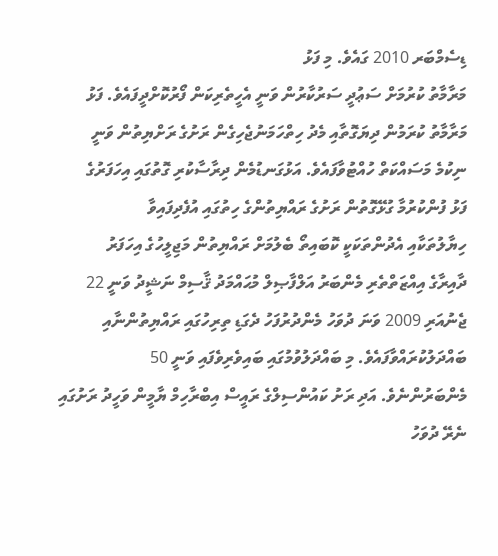ޑިސެމްބަރ 2010 ގައެވެ. މި ފަޅު
މަރާމާތު ކުރުމަށް ސަޢުދީ ސަރުކާރުން ވަނީ އެހީތެރިކަން ފޯރުކޮށްދީފައެވެ. ފަޅު
މަރާމާތު ކުރަމުން ދިޔަގޮތާއި މެދު ހިތްހަމަނުޖެހިގެން ރަށުގެ ރަށްޔިތުން ވަނީ
ނިކުމެ މަސައްކަތް ހުއްޓުވާފައެވެ. އަޅުގަނޑުމެން ދިރާސާކުރި ގޮތުގައި އިހަފަރުގެ
ފަޅު ފުންކުރުމާ ގުޅޭގޮތުން ރަށުގެ ރައްޔިތުންގެ ހިތުގައި އުފެދިފައިވާ
ހިޔާލުތަކާއި އެދުންތަކަކީ ކޮބައިތޯ ބެލުމަށް ރައްޔިތުން މަޖިލީހުގެ އިހަފަރު
ދާއިރާގެ އިއްޒަތްތެރި މެންބަރު އަލްފާޞިލް މުޙައްމަދު ޤާސިމް ނަޝީދު ވަނީ 22
ޖެނުއަރި 2009 ވަނަ ދުވަހު މެންދުރުފަހު ދެގަޑި ތިރިހުގައި ރައްޔިތުންނާއި
ބައްދަލުކުރައްވާފައެވެ. މި ބައްދަލުވުމުގައި ބައިވެރިވެފައި ވަނީ 50
މެންބަރުންނެވެ. އަދި ރަށު ކައުންސިލްގެ ރައީސް އިބްރާހިމް ޔާމީން ވަހީދު ރަށުގައި
ނެރޭ ދުވަހު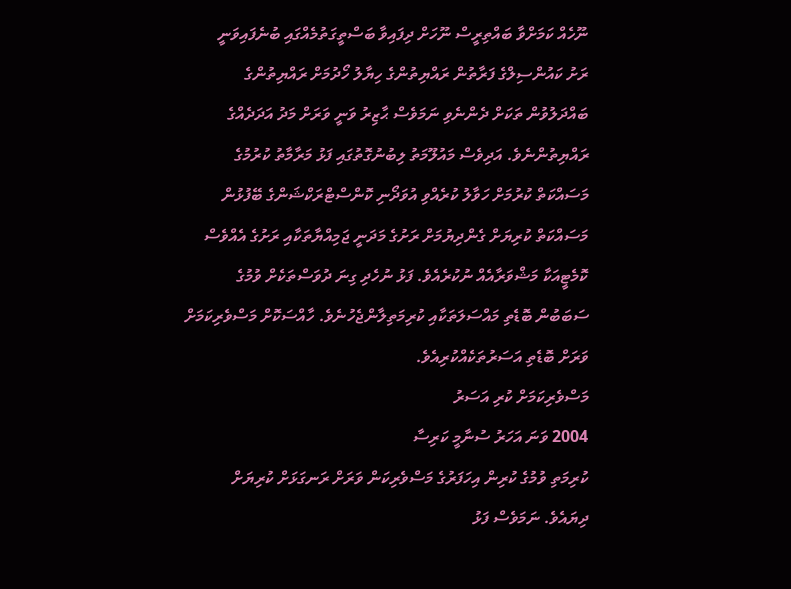ނޫހެއް ކަމަށްވާ ބައްތިރީސް ނޫހަށް ދިފައިވާ ބަސްތީގަތުމެއްގައި ބުނެފައިވަނީ
ރަށު ކައުންސިލްގެ ފަރާތުން ރައްޔިތުންގެ ހިޔާލު ހޯދުމަށް ރައްޔިތުންގެ
ބައްދަލުވުން ތަކަށް ދެންނެވި ނަމަވެސް ޙާޒިރު ވަނީ ވަރަށް މަދު އަދަދެއްގެ
ރައްޔިތުންނެވެ. އަދިވެސް މައުލޫމަތު ލިބުނުގޮތުގައި ފަޅު މަރާމާތު ކުރުމުގެ
މަސައްކަތް ކުރުމަށް ހަވާލު ކުރެއްވި އުވަދޯނި ކޮންސްޓްރަކްޝަންގެ ބޭފުޅުން
މަސައްކަތް ކުރިޔަށް ގެންދިޔުމަށް ރަށުގެ މަދަނީ ޖަމިއްޔާތަކާއި ރަށުގެ އެއްވެސް
ކޮމެޓީއަކާ މަޝްވަރާއެއް ނުކުރެއެވެ. ފަޅު ނުހެދި ގިނަ ދުވަސްތަކެށް ވުމުގެ
ސަބަބުން ބޮޑެތި މައްސަލަތަކާއި ކުރިމަތިލާންޖެހުނެވެ. ހާއްސަކޮށް މަސްވެރިކަމަށް
ވަރަށް ބޮޑެތި އަސަރުތަކެއްކުރިއެވެ.
މަސްވެރިކަމަށް ކުރި އަސަރު
2004 ވަނަ އަހަރު ސުނާމީ ކަރިސާ
ކުރިމަތި ވުމުގެ ކުރިން އިހަފަރުގެ މަސްވެރިކަން ވަރަށް ރަނގަޅަށް ކުރިޔަށް
ދިޔައެވެ. ނަމަވެސް ފަޅު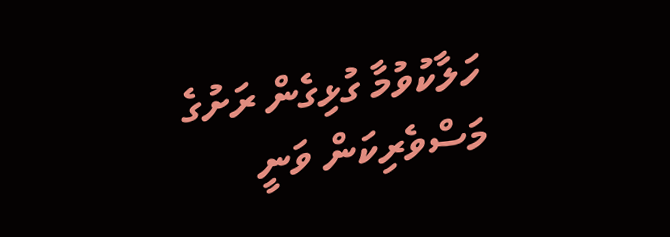ހަލާކުވުމާ ގުޅިގެން ރަށުގެ މަސްވެރިކަން ވަނީ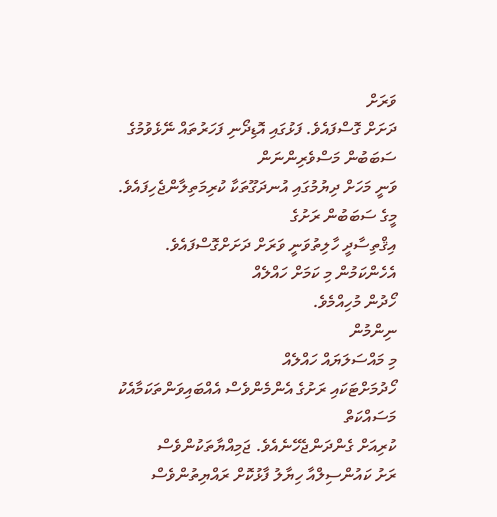ވަރަށް
ދަށަށް ގޮސްފައެވެ. ފަޅުގައި އޮޑިދޯނި ފަހަރުތައް ނޭޅެވުމުގެ ސަބަބުން މަސްވެރިންނަން
ވަނީ މަހަށް ދިޔުމުގައި އުނދަގޫތަކާ ކުރިމަތިލާންޖެހިފައެވެ. މީގެ ސަބަބުން ރަށުގެ
އިޤްތިސާދީ ހާލިތުވަނީ ވަރަށް ދަށަށްގޮސްފައެވެ. އެހެންކަމުން މި ކަމަށް ހައްލެއް
ހޯދުން މުހިއްމެވެ.
ނިންމުން
މި މައްސަލަޔައް ހައްލެއް
ހޯދުމަށްޓަކައި ރަށުގެ އެންމެންވެސް އެއްބައިވަންތަކަމާއެކު މަސައްކަތް
ކުރިއަށް ގެންދަންޖެހޭނެއެވެ. ޖަމިއްޔާތަކުންވެސް
ރަށު ކައުންސިލްއާ ހިޔާލު ފާޅުކޮށް ރައްޔިތުންވެސް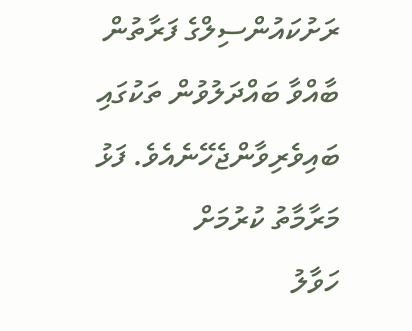ރަށުކައުންސިލްގެ ފަރާތުން
ބާއްވާ ބައްދަލުވުން ތަކުގައި ބައިވެރިވާންޖެހޭނެއެވެ. ފަޅު މަރާމާތު ކުރުމަށް
ހަވާލު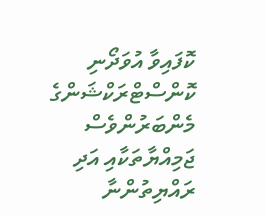ކޮފައިވާ އުވަދޯނި ކޮންސްޓްރަކްޝަންގެ މެންބަރުންވެސް ޖަމިއްޔާތަކާއި އަދި
ރައްޔިތުންނާ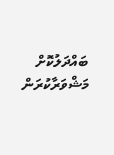ބައްދަލުކޮށް މަޝްވަރާކުރަން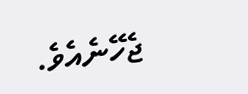ޖެހޭނެއެވެ.